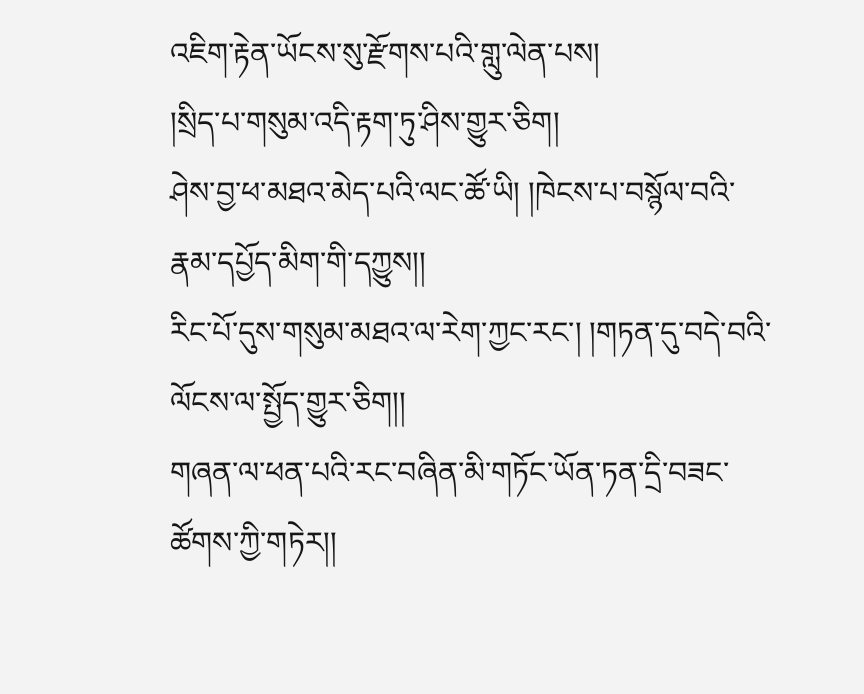འཇིག་རྟེན་ཡོངས་སུ་རྫོགས་པའི་གླུ་ལེན་པས།
།སྲིད་པ་གསུམ་འདི་རྟག་ཏུ་ཤིས་གྱུར་ཅིག།
ཤེས་བྱ་ཕ་མཐའ་མེད་པའི་ལང་ཚོ་ཡི། །ཁེངས་པ་བསྙོལ་བའི་རྣམ་དཔྱོད་མིག་གི་དཀྱུས།།
རིང་པོ་དུས་གསུམ་མཐའ་ལ་རེག་ཀྱང་རང་། །གཏན་དུ་བདེ་བའི་ལོངས་ལ་སྤྱོད་གྱུར་ཅིག།།
གཞན་ལ་ཕན་པའི་རང་བཞིན་མི་གཏོང་ཡོན་ཏན་དྲི་བཟང་ཚོགས་ཀྱི་གཏེར།།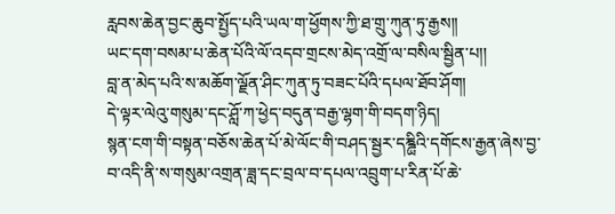རླབས་ཆེན་བྱང་ཆུབ་སྤྱོད་པའི་ཡལ་ག་ཕྱོགས་ཀྱི་ཐ་གྲུ་ཀུན་ཏུ་རྒྱས།།
ཡང་དག་བསམ་པ་ཆེན་པོའི་ལོ་འདབ་གྲངས་མེད་འགྲོ་ལ་བསིལ་སྦྱིན་པ།།
བླ་ན་མེད་པའི་ས་མཆོག་ལྗོན་ཤིང་ཀུན་ཏུ་བཟང་པོའི་དཔལ་ཐོབ་ཤོག།
དེ་ལྟར་ལེའུ་གསུམ་དང་ཤློ་ཀ་ཕྱེད་བདུན་བརྒྱ་ལྷག་གི་བདག་ཉིད།
སྙན་ངག་གི་བསྟན་བཅོས་ཆེན་པོ་མེ་ལོང་གི་བཤད་སྦྱར་དཎྜྻིའི་དགོངས་རྒྱན་ཞེས་བྱ་བ་འདི་ནི་ས་གསུམ་འགྲན་ཟླ་དང་བྲལ་བ་དཔལ་འབྲུག་པ་རིན་པོ་ཆེ་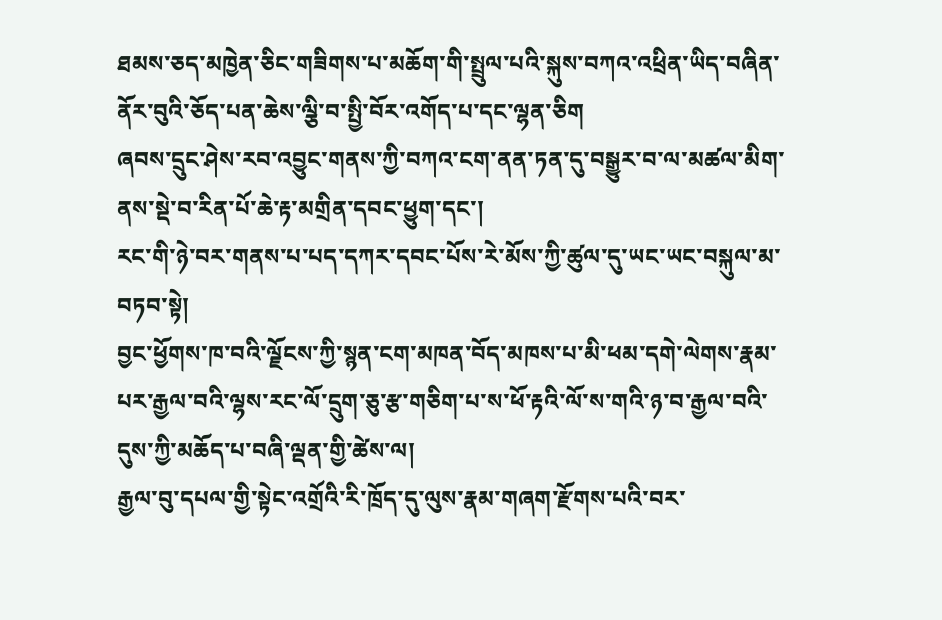ཐམས་ཅད་མཁྱེན་ཅིང་གཟིགས་པ་མཆོག་གི་སྤྲུལ་པའི་སྐུས་བཀའ་འཕྲིན་ཡིད་བཞིན་ནོར་བུའི་ཅོད་པན་ཆེས་ལྕི་བ་སྤྱི་བོར་འགོད་པ་དང་ལྷན་ཅིག
ཞབས་དྲུང་ཤེས་རབ་འབྱུང་གནས་ཀྱི་བཀའ་ངག་ནན་ཏན་དུ་བསྒྱུར་བ་ལ་མཚལ་མིག་ནས་སྡེ་བ་རིན་པོ་ཆེ་རྟ་མགྲིན་དབང་ཕྱུག་དང་།
རང་གི་ཉེ་བར་གནས་པ་པད་དཀར་དབང་པོས་རེ་མོས་ཀྱི་ཚུལ་དུ་ཡང་ཡང་བསྐུལ་མ་བཏབ་སྟེ།
བྱང་ཕྱོགས་ཁ་བའི་ལྗོངས་ཀྱི་སྙན་ངག་མཁན་བོད་མཁས་པ་མི་ཕམ་དགེ་ལེགས་རྣམ་པར་རྒྱལ་བའི་ལྷས་རང་ལོ་དྲུག་ཅུ་རྩ་གཅིག་པ་ས་ཕོ་རྟའི་ལོ་ས་གའི་ཉ་བ་རྒྱལ་བའི་དུས་ཀྱི་མཆོད་པ་བཞི་ལྡན་གྱི་ཚེས་ལ།
རྒྱལ་བུ་དཔལ་གྱི་སྟེང་འགྲོའི་རི་ཁྲོད་དུ་ལུས་རྣམ་གཞག་རྫོགས་པའི་བར་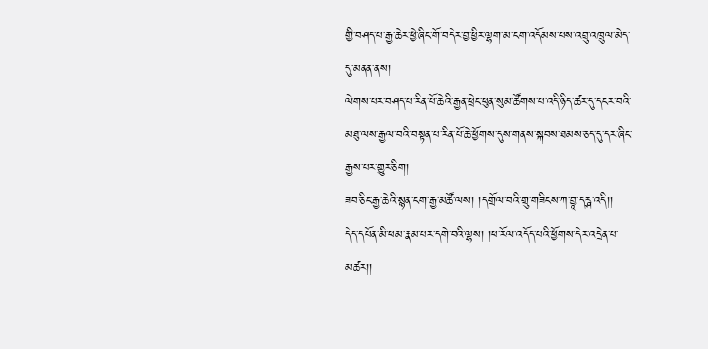གྱི་བཤད་པ་རྒྱ་ཆེར་ཕྱེ་ཞིང་གོ་བདེར་བྱ་ཕྱིར་ལྷག་མ་ངག་འདོམས་པས་འབྲུ་འཁྲུལ་མེད་དུ་མནན་ནས།
ལེགས་པར་བཤད་པ་རིན་པོ་ཆེའི་རྒྱན་ཕྲེང་ཕུན་སུམ་ཚོགས་པ་འདི་ཉིད་ཚར་དུ་དངར་བའི་མཐུ་ལས་རྒྱལ་བའི་བསྟན་པ་རིན་པོ་ཆེ་ཕྱོགས་དུས་གནས་སྐབས་ཐམས་ཅད་དུ་དར་ཞིང་རྒྱས་པར་གྱུར་ཅིག།
ཟབ་ཅིང་རྒྱ་ཆེའི་སྙན་ངག་རྒྱ་མཚོ་ལས། །དགྲོལ་བའི་གྲུ་གཟིངས་ཀ་བྱཱ་དརྴ་འདི།།
དེད་དཔོན་མི་ཕམ་རྣམ་པར་དགེ་བའི་ལྷས། །ཕ་རོལ་འདོད་པའི་ཕྱོགས་དེར་འདྲེན་པ་མཚར།།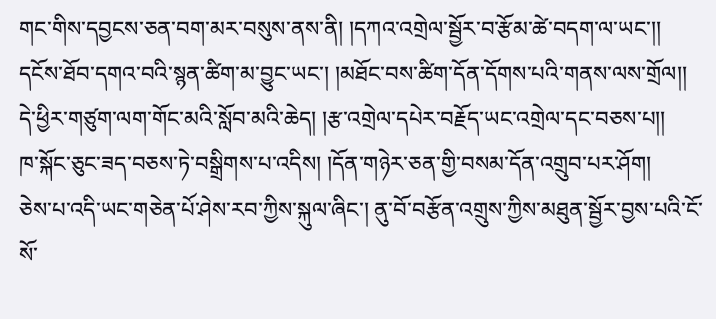གང་གིས་དབྱངས་ཅན་བག་མར་བསུས་ནས་ནི། །དཀའ་འགྲེལ་སྦྱོར་བ་རྩོམ་ཚེ་བདག་ལ་ཡང་།།
དངོས་ཐོབ་དགའ་བའི་སྙན་ཚིག་མ་བྱུང་ཡང་། །མཐོང་བས་ཚིག་དོན་དོགས་པའི་གནས་ལས་གྲོལ།།
དེ་ཕྱིར་གཙུག་ལག་གོང་མའི་སློབ་མའི་ཆེད། །རྩ་འགྲེལ་དཔེར་བརྗོད་ཡང་འགྲེལ་དང་བཅས་པ།།
ཁ་སྐོང་ཅུང་ཟད་བཅས་ཏེ་བསྒྲིགས་པ་འདིས། །དོན་གཉེར་ཅན་གྱི་བསམ་དོན་འགྲུབ་པར་ཤོག།
ཅེས་པ་འདི་ཡང་གཅེན་པོ་ཤེས་རབ་ཀྱིས་སྐུལ་ཞིང་། ནུ་བོ་བརྩོན་འགྲུས་ཀྱིས་མཐུན་སྦྱོར་བྱས་པའི་ངོ་སོ་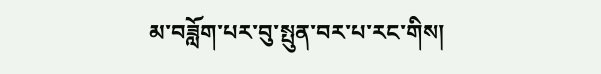མ་བཟློག་པར་བུ་སྤུན་བར་པ་རང་གིས།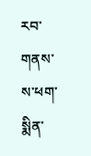རབ་གནས་ས་ཕག་སྨིན་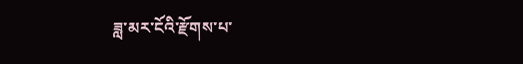ཟླ་མར་ངོའི་རྫོགས་པ་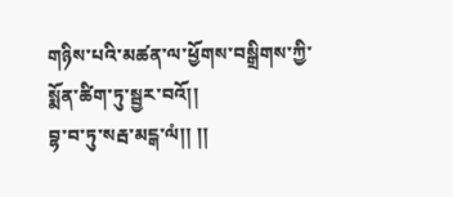གཉིས་པའི་མཚན་ལ་ཕྱོགས་བསྒྲིགས་ཀྱི་སྨོན་ཚིག་ཏུ་སྦྱར་བའོ།།
བྷ་བ་ཏུ་སརྦ་མངྒ་ལཾ།། །།